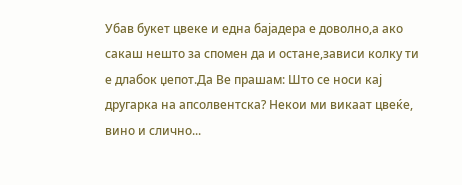Убав букет цвеке и една бајадера е доволно,а ако сакаш нешто за спомен да и остане,зависи колку ти е длабок џепот.Да Ве прашам: Што се носи кај другарка на апсолвентска? Некои ми викаат цвеќе, вино и слично...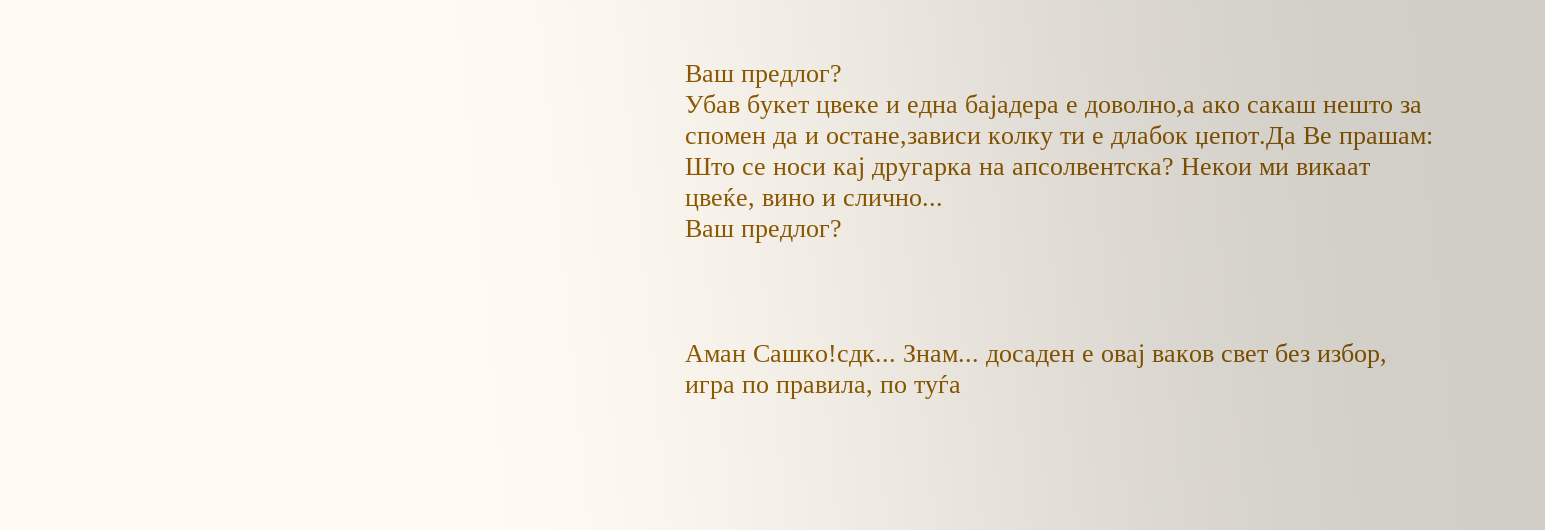Ваш предлог?
Убав букет цвеке и една бајадера е доволно,а ако сакаш нешто за спомен да и остане,зависи колку ти е длабок џепот.Да Ве прашам: Што се носи кај другарка на апсолвентска? Некои ми викаат цвеќе, вино и слично...
Ваш предлог?



Аман Сашко!сдк... Знам... досаден е овај ваков свет без избор, игра по правила, по туѓа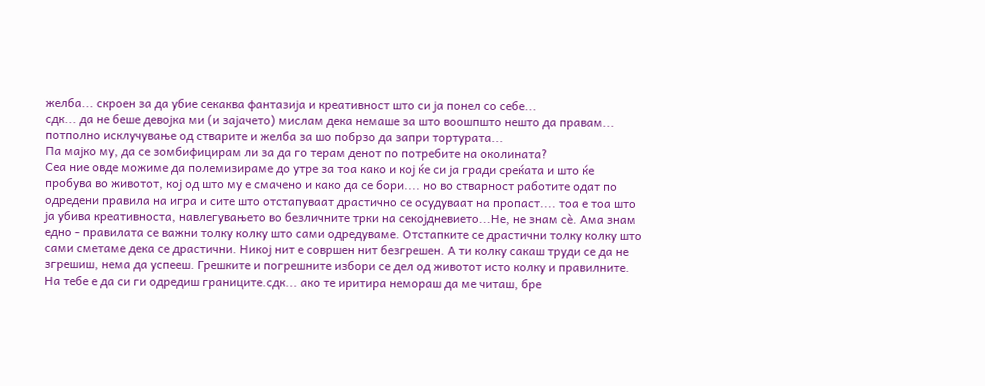желба... скроен за да убие секаква фантазија и креативност што си ја понел со себе...
сдк... да не беше девојка ми (и зајачето) мислам дека немаше за што воошпшто нешто да правам... потполно исклучување од стварите и желба за шо побрзо да запри тортурата...
Па мајко му, да се зомбифицирам ли за да го терам денот по потребите на околината?
Сеа ние овде можиме да полемизираме до утре за тоа како и кој ќе си ја гради среќата и што ќе пробува во животот, кој од што му е смачено и како да се бори.... но во стварност работите одат по одредени правила на игра и сите што отстапуваат драстично се осудуваат на пропаст.... тоа е тоа што ја убива креативноста, навлегувањето во безличните трки на секојдневието...Не, не знам сѐ. Ама знам едно - правилата се важни толку колку што сами одредуваме. Отстапките се драстични толку колку што сами сметаме дека се драстични. Никој нит е совршен нит безгрешен. А ти колку сакаш труди се да не згрешиш, нема да успееш. Грешките и погрешните избори се дел од животот исто колку и правилните. На тебе е да си ги одредиш границите.сдк... ако те иритира немораш да ме читаш, бре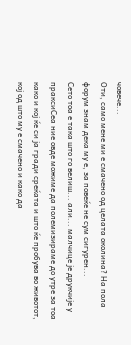човече...
Оти, само мене ми е смачено од целата околина? На пола форум знам дека му е, за повеќе не сум сигурен...
Сето тоа е така што го велиш... али... малчице је друкчије у праксиСеа ние овде можиме да полемизираме до утре за тоа како и кој ќе си ја гради среќата и што ќе пробува во животот, кој од што му е смачено и како да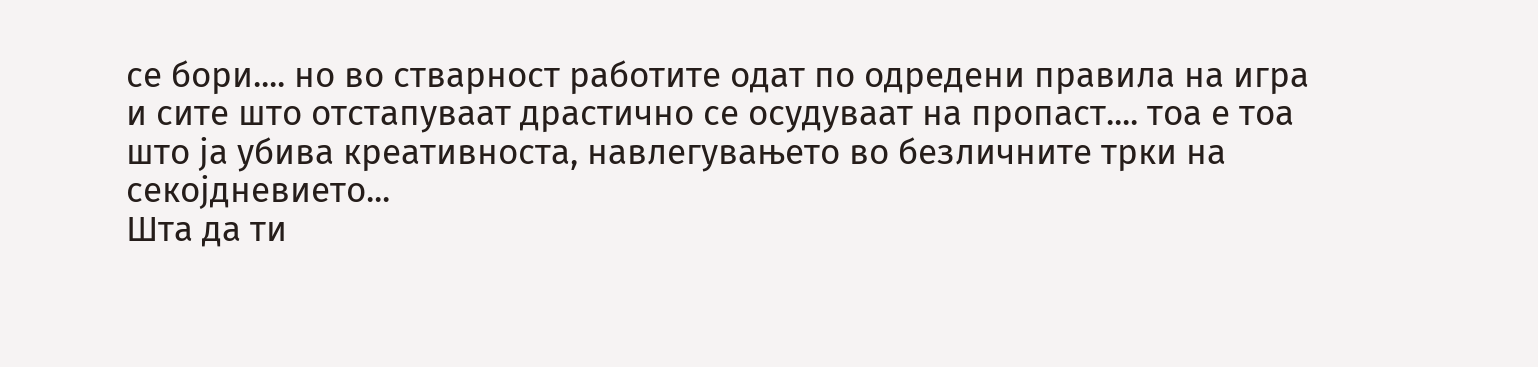се бори.... но во стварност работите одат по одредени правила на игра и сите што отстапуваат драстично се осудуваат на пропаст.... тоа е тоа што ја убива креативноста, навлегувањето во безличните трки на секојдневието...
Шта да ти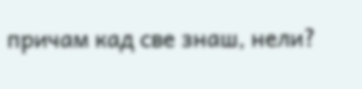причам кад све знаш, нели?